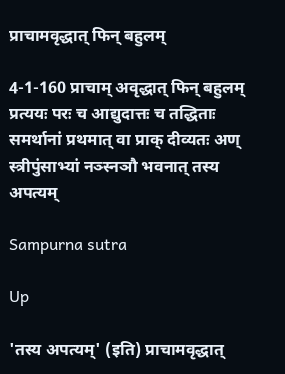प्राचामवृद्धात् फिन् बहुलम्

4-1-160 प्राचाम् अवृद्धात् फिन् बहुलम् प्रत्ययः परः च आद्युदात्तः च तद्धिताः समर्थानां प्रथमात् वा प्राक् दीव्यतः अण् स्त्रीपुंसाभ्यां नञ्स्नञौ भवनात् तस्य अपत्यम्

Sampurna sutra

Up

'तस्य अपत्यम्' (इति) प्राचामवृद्धात्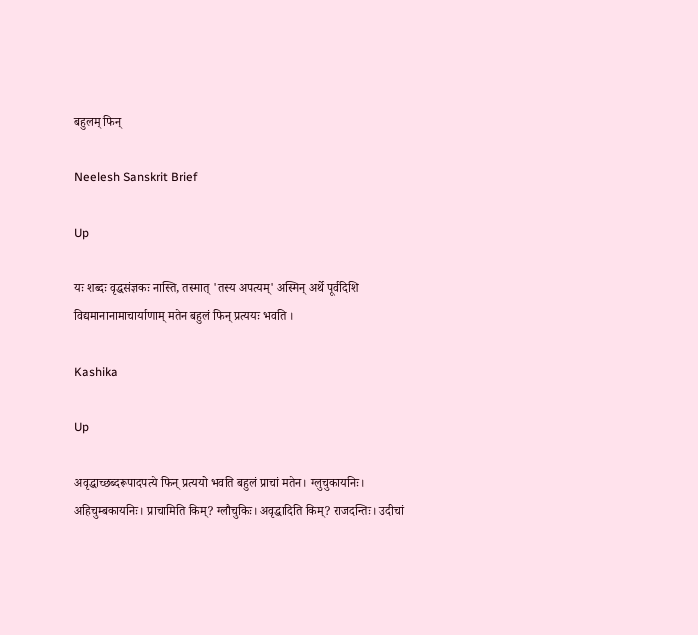बहुलम् फिन्

Neelesh Sanskrit Brief

Up

यः शब्दः वृद्धसंज्ञकः नास्ति, तस्मात् 'तस्य अपत्यम्' अस्मिन् अर्थे पूर्वदिशि विद्यमानानामाचार्याणाम् मतेन बहुलं फिन् प्रत्ययः भवति ।

Kashika

Up

अवृद्धाच्छब्दरूपादपत्ये फिन् प्रत्ययो भवति बहुलं प्राचां मतेन। ग्लुचुकायनिः। अहिचुम्बकायनिः। प्राचामिति किम्? ग्लौचुकिः। अवृद्धादिति किम्? राजदन्तिः। उदीचां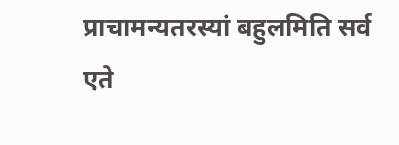प्राचामन्यतरस्यां बहुलमिति सर्व एते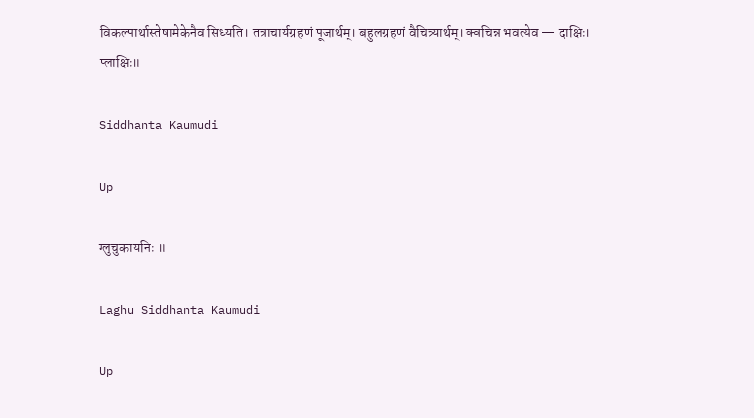विकल्पार्थास्तेषामेकेनैव सिध्यति। तत्राचार्यग्रहणं पूजार्थम्। बहुलग्रहणं वैचित्र्यार्थम्। क्वचिन्न भवत्येव — दाक्षिः। प्लाक्षिः॥

Siddhanta Kaumudi

Up

ग्लुचुकायनिः ॥

Laghu Siddhanta Kaumudi

Up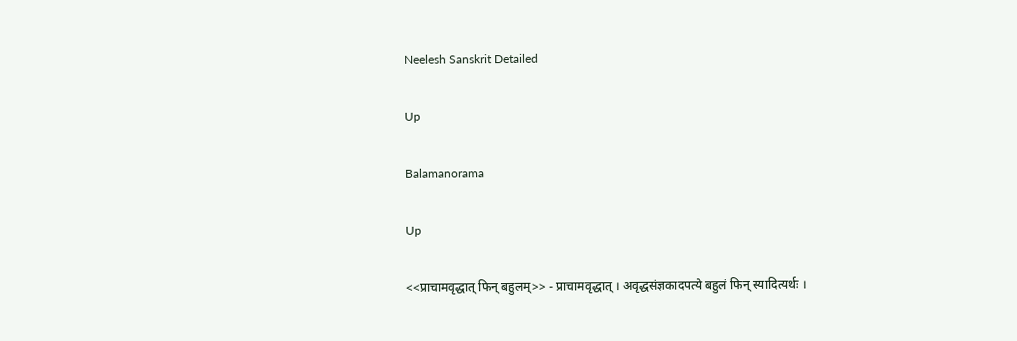Neelesh Sanskrit Detailed

Up

Balamanorama

Up

<<प्राचामवृद्धात् फिन् बहुलम्>> - प्राचामवृद्धात् । अवृद्धसंज्ञकादपत्ये बहुलं फिन् स्यादित्यर्थः ।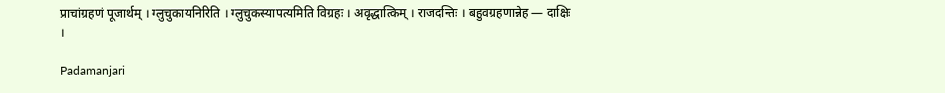प्राचांग्रहणं पूजार्थम् । ग्लुचुकायनिरिति । ग्लुचुकस्यापत्यमिति विग्रहः । अवृद्धात्किम् । राजदन्तिः । बहुवग्रहणान्नेह — दाक्षिः ।

Padamanjari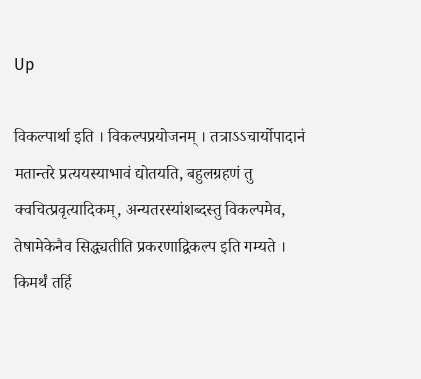Up

विकल्पार्था इति । विकल्पप्रयोजनम् । तत्राऽऽचार्योपादानं मतान्तरे प्रत्ययस्याभावं द्योतयति, बहुलग्रहणं तु क्वचित्प्रवृत्यादिकम्, अन्यतरस्यांशब्दस्तु विकल्पमेव, तेषामेकेनैव सिद्ध्यतीति प्रकरणाद्विकल्प इति गम्यते । किमर्थं तर्हि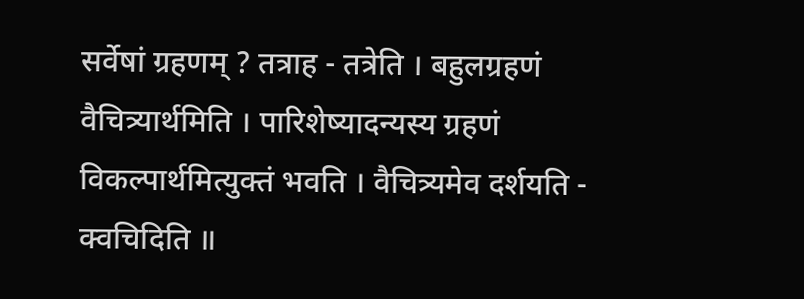सर्वेषां ग्रहणम् ? तत्राह - तत्रेति । बहुलग्रहणं वैचित्र्यार्थमिति । पारिशेष्यादन्यस्य ग्रहणं विकल्पार्थमित्युक्तं भवति । वैचित्र्यमेव दर्शयति - क्वचिदिति ॥